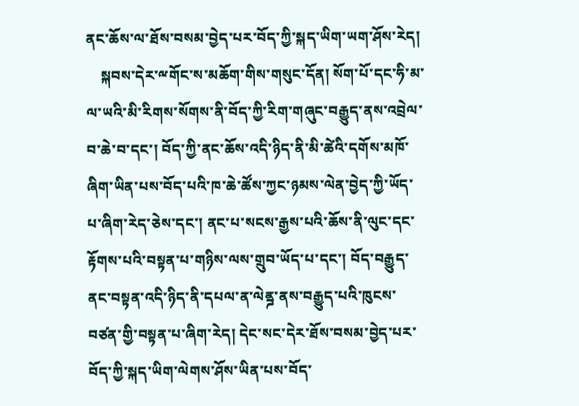ནང་ཆོས་ལ་ཐོས་བསམ་བྱེད་པར་བོད་ཀྱི་སྐད་ཡིག་ཡག་ཤོས་རེད།
    སྐབས་དེར་ྋགོང་ས་མཆོག་གིས་གསུང་དོན། སོག་པོ་དང་ཧི་མ་ལ་ཡའི་མི་རིགས་སོགས་ནི་བོད་ཀྱི་རིག་གཞུང་བརྒྱུད་ནས་འབྲེལ་བ་ཆེ་བ་དང་། བོད་ཀྱི་ནང་ཆོས་འདི་ཉིད་ནི་མི་ཚེའི་དགོས་མཁོ་ཞིག་ཡིན་པས་བོད་པའི་ཁ་ཆེ་ཚོས་ཀྱང་ཉམས་ལེན་བྱེད་ཀྱི་ཡོད་པ་ཞིག་རེད་ཅེས་དང་། ནང་པ་སངས་རྒྱས་པའི་ཆོས་ནི་ལུང་དང་རྟོགས་པའི་བསྟན་པ་གཉིས་ལས་གྲུབ་ཡོད་པ་དང་། བོད་བརྒྱུད་ནང་བསྟན་འདི་ཉིད་ནི་དཔལ་ན་ལེནྜ་ནས་བརྒྱུད་པའི་ཁུངས་བཙན་གྱི་བསྟན་པ་ཞིག་རེད། དེང་སང་དེར་ཐོས་བསམ་བྱེད་པར་བོད་ཀྱི་སྐད་ཡིག་ལེགས་ཤོས་ཡིན་པས་བོད་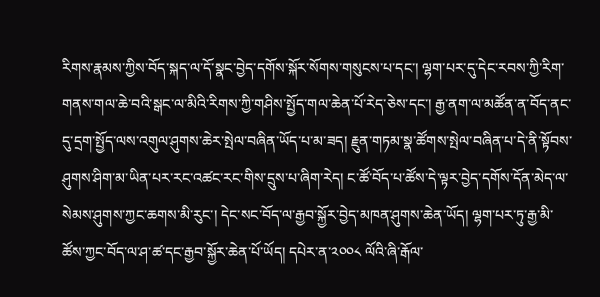རིགས་རྣམས་ཀྱིས་བོད་སྐད་ལ་དོ་སྣང་བྱེད་དགོས་སྐོར་སོགས་གསུངས་པ་དང་། ལྷག་པར་དུ་དེང་རབས་ཀྱི་རིག་གནས་གལ་ཆེ་བའི་སྒང་ལ་མིའི་རིགས་ཀྱི་གཤིས་སྤྱོད་གལ་ཆེན་པོ་རེད་ཅེས་དང་། རྒྱ་ནག་ལ་མཚོན་ན་བོད་ནང་དུ་དྲག་སྤྱོད་ལས་འགུལ་ཤུགས་ཆེར་སྤེལ་བཞིན་ཡོད་པ་མ་ཟད། རྗུན་གཏམ་སྣ་ཚོགས་སྤེལ་བཞིན་པ་དེ་ནི་སྟོབས་ཤུགས་ཤིག་མ་ཡིན་པར་རང་འཚང་རང་གིས་དྲུས་པ་ཞིག་རེད། ང་ཚོ་བོད་པ་ཚོས་དེ་ལྟར་བྱེད་དགོས་དོན་མེད་ལ་སེམས་ཤུགས་ཀྱང་ཆགས་མི་རུང་། དེང་སང་བོད་ལ་རྒྱབ་སྐྱོར་བྱེད་མཁན་ཤུགས་ཆེན་ཡོད། ལྷག་པར་ཏུ་རྒྱ་མི་ཚོས་ཀྱང་བོད་ལ་ཤ་ཚ་དང་རྒྱབ་སྐྱོར་ཆེན་པོ་ཡོད། དཔེར་ན་༢༠༠༨ ལོའི་ཞི་རྒོལ་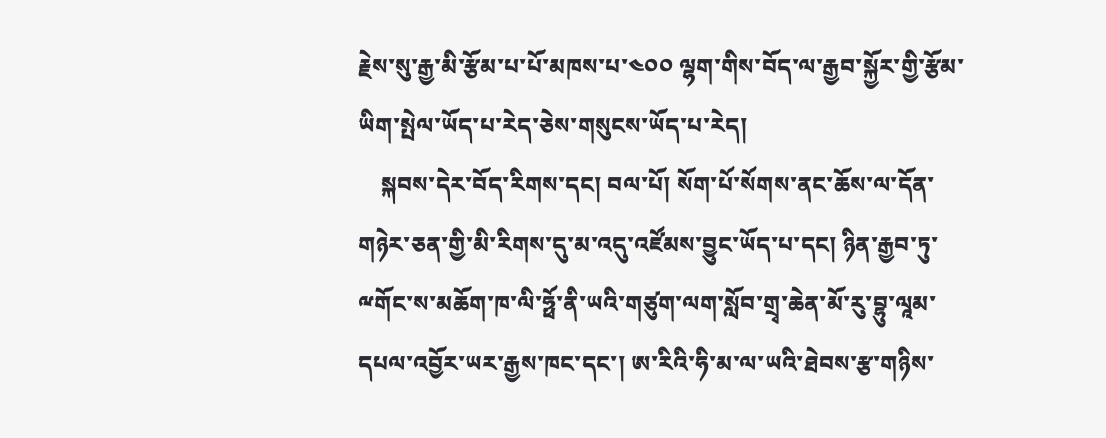རྗེས་སུ་རྒྱ་མི་རྩོམ་པ་པོ་མཁས་པ་༤༠༠ ལྷག་གིས་བོད་ལ་རྒྱབ་སྐྱོར་གྱི་རྩོམ་ཡིག་སྤེལ་ཡོད་པ་རེད་ཅེས་གསུངས་ཡོད་པ་རེད།
    སྐབས་དེར་བོད་རིགས་དང། བལ་པོ། སོག་པོ་སོགས་ནང་ཆོས་ལ་དོན་གཉེར་ཅན་གྱི་མི་རིགས་དུ་མ་འདུ་འཛོམས་བྱུང་ཡོད་པ་དང། ཉིན་རྒྱབ་ཏུ་ྋགོང་ས་མཆོག་ཁ་ལི་ཧྥོ་ནི་ཡའི་གཙུག་ལག་སློབ་གྲྭ་ཆེན་མོ་རུ་བྷུ་ལཱམ་དཔལ་འབྱོར་ཡར་རྒྱས་ཁང་དང་། ཨ་རིའི་ཧི་མ་ལ་ཡའི་ཐེབས་རྩ་གཉིས་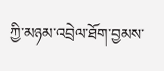ཀྱི་མཉམ་འབྲེལ་ཐོག་བྱམས་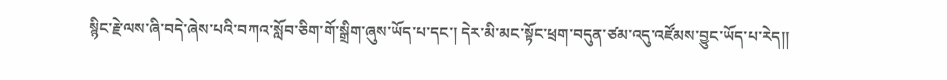སྙིང་རྗེ་ལས་ཞི་བདེ་ཞེས་པའི་བཀའ་སློབ་ཅིག་གོ་སྒྲིག་ཞུས་ཡོད་པ་དང་། དེར་མི་མང་སྟོང་ཕྲག་བདུན་ཙམ་འདུ་འཛོམས་བྱུང་ཡོད་པ་རེད།།